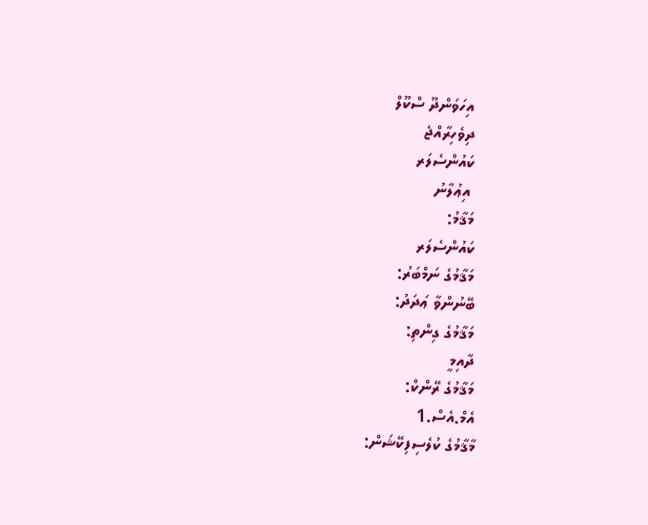އިހަވަންދޫ ސްކޫލް
ދިވެހިރާއްޖެ
ކައުންސެލަރ
 އިޢުލާނު
މަޤާމު:
ކައުންސެލަރ
މަޤާމުގެ ނަމްބަރު:
ބޭނުންވާ ޢަދަދު:
މަޤާމުގެ ގިންތި:
ދާއިމީ
މަޤާމުގެ ރޭންކް:
އެމް.އެސް.1
މާޤާމުގެ ކުލެސިފިކޭޝަން: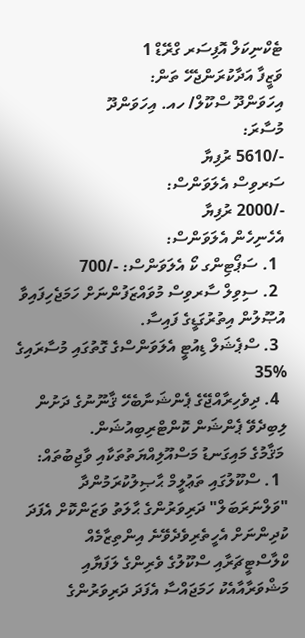ޓެކްނިކަލް އޮފިސަރ ގްރޭޑް 1
ވަޒީފާ އަދާކުރަންޖެހޭ ތަން:
އިހަވަންދޫ ސްކޫލް/ ހއ. އިހަވަންދޫ
މުސާރަ:
-/5610 ރުފިޔާ
ސަރވިސް އެލަވަންސް:
-/2000 ރުފިޔާ
އެހެނިހެން އެލަވަންސް:
  1. ސަޕޯޓިންގ ކޯ އެލަވަންސް: -/700
  2. ސިވިލް ސާރވިސް މުވައްޒަފުންނަށް ހަމަޖެހިފައިވާ އުޞޫލުން އިތުރުގަޑީގެ ފައިސާ.
  3. ސްޕެޝަލް ޑިއުޓީ އެލަވަންސްގެ ގޮތުގައި މުސާރައިގެ %35
  4. ދިވެހިރާއްޖޭގެ ޕެންޝަނާބެހޭ ޤާނޫނުގެ ދަށުން ލިބިދެވޭ ޕެންޝަން ކޮންޓްރިބިއުޝަން.
 މަޤާމުގެ މައިގަނޑު މަސްއޫލިއްޔަތުތަކާއި ވާޖިބުތައް:
  1. ސްކޫލުގައި ތަޢުލީމް ޙާޞިލުކުރަމުންދާ "ވަލްނަރަބަލް" ދަރިވަރުންގެ ޙާލަތު ވަޒަންކޮށް އެފަދަ ކުދިންނަށް އެހީތެރިވެދެވޭނެ އިންތިޒާމެއް ކްލާސްޓީޗަރާއި ސްކޫލުގެ ވެރިންގެ ލަފަޔާއި މަޝްވަރާއާއެކު ހަމަޖައްސާ އެފަދަ ދަރިވަރުންގެ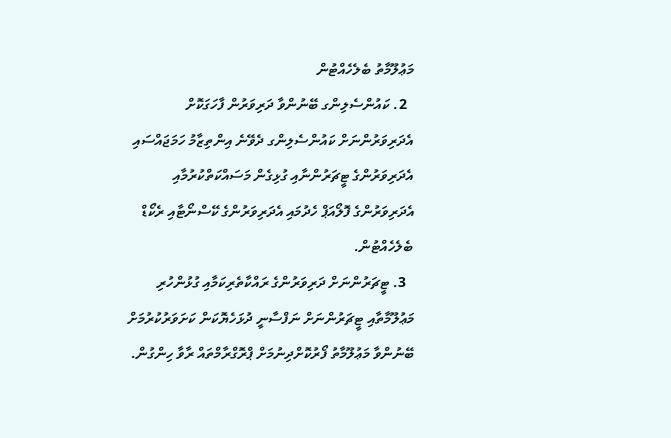މަޢުލޫމާތު ބެލެހެއްޓުން
  2. ކައުންސެލިންގ ބޭނުންވާ ދަރިވަރުން ފާހަގަކޮށް އެދަރިވަރުންނަށް ކައުންސެލިންގ ދެވޭނެ އިންތިޒާމު ހަމަޖައްސައި އެދަރިވަރުންގެ ޓީޗަރުންނާއި ގުޅިގެން މަސައްކަތްކުރުމާއި އެދަރިވަރުންގެ ފޮލޯއަޕް ހެދުމައި އެދަރިވަރުންގެ ކޭސްނޯޓާއި ރެކޯޑް ބެލެހެއްޓުން.
  3. ޓީޗަރުންނަށް ދަރިވަރުންގެ ރައްކާތެރިކަމާއި ގުޅުންހުރި މަޢުލޫމާތާއި ޓީޗަރުންނަށް ނަފްސާނީ ދުޅަހެޔޮކަން ކަށަވަރުކުރުމަށް ބޭނުންވާ މަޢުލޫމާތު ފޯރުކޮށްދިނުމަށް ޕްރޮގްރާމްތައް ރާވާ ހިންގުން.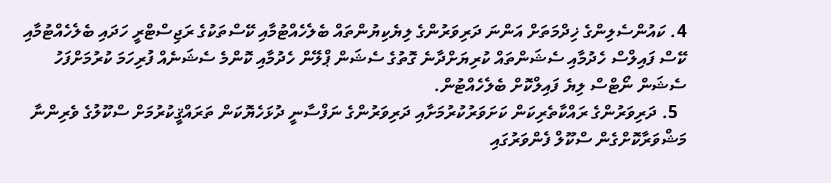4. ކައުންސެލިންގެ ޚިދްމަތަށް އަންނަ ދަރިވަރުންގެ ލިޔެކިޔުންތައް ބެލެހެއްޓުމާއި ކޭސްތަކުގެ ރަޖިސްޓްރީ ހަދައި ބެލެހެއްޓުމާއި ކޭސް ފައިލްސް ހެދުމާއި ސެޝަންތައް ކުރިޔަށްދާނެ ގޮތުގެ ސެޝަން ޕްލޭން ހެދުމާއި ކޮންމެ ސެޝަނެއް ފުރިހަމަ ކުރުމަށްފަހު ސެޝަން ނޯޓްސް ލިޔެ ފައިލްކޮށް ބެލެހެއްޓުން.
  5. ދަރިވަރުންގެ ރައްކާތެރިކަން ކަށަވަރުކުރުމަށާއި ދަރިވަރުންގެ ނަފްސާނީ ދުޅަހެޔޮކަން ތަރައްޤީކުރުމަށް ސްކޫލުގެ ވެރިންނާ މަޝްވަރާކޮށްގެން ސްކޫލް ފެންވަރުގައި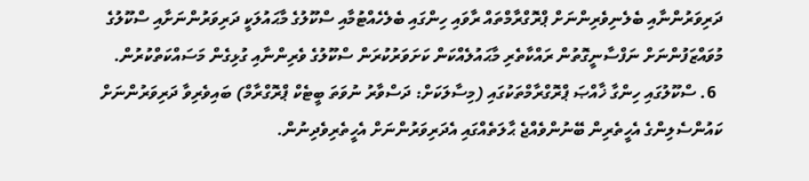ދަރިވަރުންނާއި ބެލެނިވެރިންނަށް ޕްރޮގްރާމްތައް ރާވައި ހިންގައި ބެލެހެއްޓުމާއި ސްކޫލުގެ މާޙައުލަކީ ދަރިވަރުންނަށާއި ސްކޫލުގެ މުވައްޒަފުންނަށް ނަފްސާނީގޮތުން ރައްކާތެރި މާޙައުލެއްކަން ކަށަވަރުކުރަން ސްކޫލުގެ ވެރިންނާއި ގުޅިގެން މަސައްކަތްކުރުން.
  6. ސްކޫލުގައި ހިންގާ ޚާއްޞަ ޕްރޮގްރާމްތަކުގައި (މިސާލަކަށް: ދަސްވާރު ނުވަތަ ބީޓެކް ޕްރޮގްރާމް) ބައިވެރިވާ ދަރިވަރުންނަށް ކައުންސެލިންގެ އެހީތެރިން ބޭނުންވެއްޖެ ޙާލަތެއްގައި އެދަރިވަރުންނަށް އެހީތެރިވެދިނުން.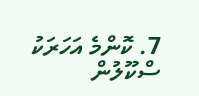7. ކޮންމެ އަހަރަކު ސްކޫލުން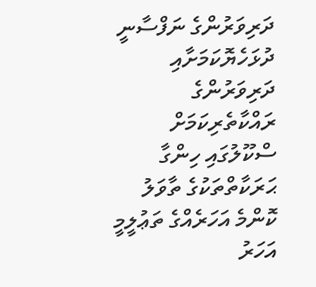ދަރިވަރުންގެ ނަފްސާނީ ދުޅަހެޔޮކަމަށާއި ދަރިވަރުންގެ ރައްކާތެރިކަމަށް ސްކޫލުގައި ހިންގާ ޙަރަކާތްތަކުގެ ތާވަލު ކޮންމެ އަހަރެއްގެ ތަޢުލީމީ އަހަރު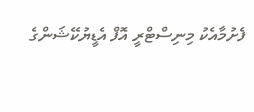ފެށުމާއެކު މިނިސްޓްރީ އޮފް އެޑީޔުކޭޝަންގެ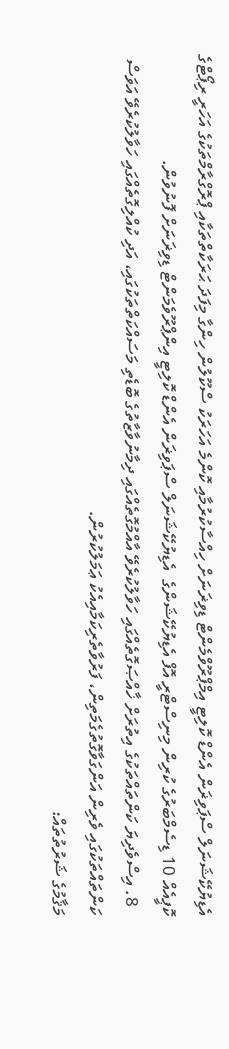އެޑިޔުކޭޝަނަލް ސްޕަވިޜަން އެންޑް ކޮލިޓީ އިމްޕްރޫވްމެންޓް ޑިވިޜަނަށް ހިއްސާކުރުމާއި ކޮންމެ އަހަރަކު ސްކޫލުން ހިންގާ މިފަދަ ޙަރަކާތްތަކާއި ޕްރޮގްރާމްތަކުގެ އަހަރީ ރިޕޯޓްގެ ކޮޕީއެއް 10 ޑިސެމްބަރުގެ ކުރިން މިނިސްޓްރީ އޮފް އެޑިޔުކޭޝަންގެ  އެޑިޔުކޭޝަނަލް ސްޕަވިޜަން އެންޑް ކޮލިޓީ އިންޕްރޫވެމަންޓް ޑިވިޜަނަށް ފޮނުވުން.
  8. އިސްވެދިޔަ ކަންތައްތަކުގެ އިތުރަށް ޚާއްޞަގޮތެއްގައި ހަވާލުކުރެވޭ އާއްމުގޮތެއްގައި ދިމާނުވާޒާތުގެ ބޮޑެތި މަސައްކަތްތަކުގައި، އަދި ކުއްލިގޮތެއްގައި ހަވާލުކުރެވޭ އަވަސް ކަންތައްތަކުގައި ވެރިން އަންގަވާގޮތުގެމަތިން، ފަރުވާތެރިކަމާއިއެކު ޢަމަލުކުރުން.
މަޤާމުގެ ޝަރުތުތައް: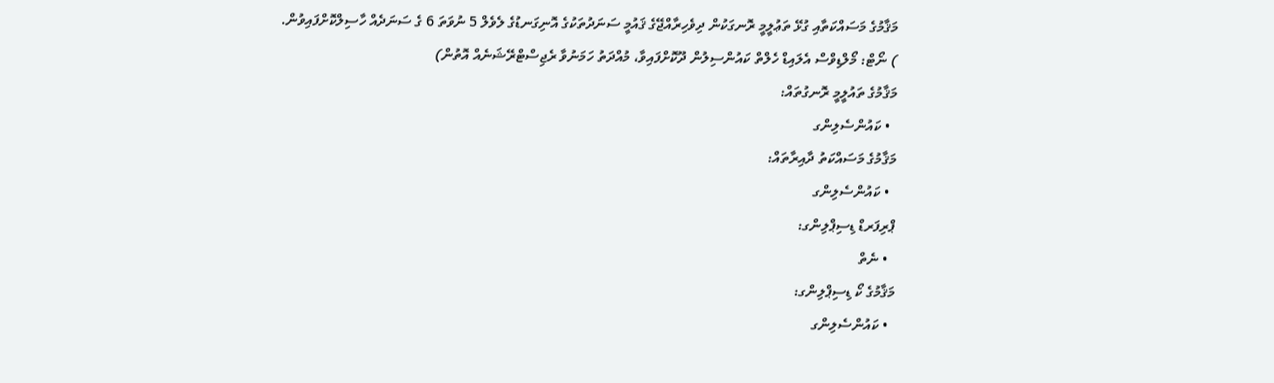މަޤާމުގެ މަސައްކަތާއި ގުޅޭ ތަޢުލީމީ ރޮނގަކުން ދިވެހިރާއްޖޭގެ ޤައުމީ ސަނަދުތަކުގެ އޮނިގަނޑުގެ ލެވެލް 5 ނުވަތަ 6 ގެ ސަނަދެއް ހާސިލްކޮށްފައިވުން.
) ނޯޓް: މޯލްޑިވްސް އެލައިޑް ހެލްތް ކައުންސިލުން ދޫކޮށްފައިވާ، މުއްދަތު ހަމަނުވާ ރެޖިސްޓްރޭޝަނެއް އޮތުން)
މަޤާމުގެ ތައުލީމީ ރޮނގުތައް:
  • ކައުންސެލިންގ
މަޤާމުގެ މަސައްކަތު ދާއިރާތައް:
  • ކައުންސެލިންގ
ޕްރިފަރޑް ޑިސިޕްލިންގ:
  • ނެތް
މަޤާމުގެ ކޯ ޑިސިޕްލިންގ:
  • ކައުންސެލިންގ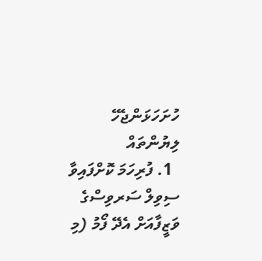ހުށަހަޅަންޖެހޭ ލިޔުންތައް
  1. ފުރިހަމަ ކޮށްފައިވާ ސިވިލް ސަރވިސްގެ ވަޒީފާއަށް އެދޭ ފޯމު (މި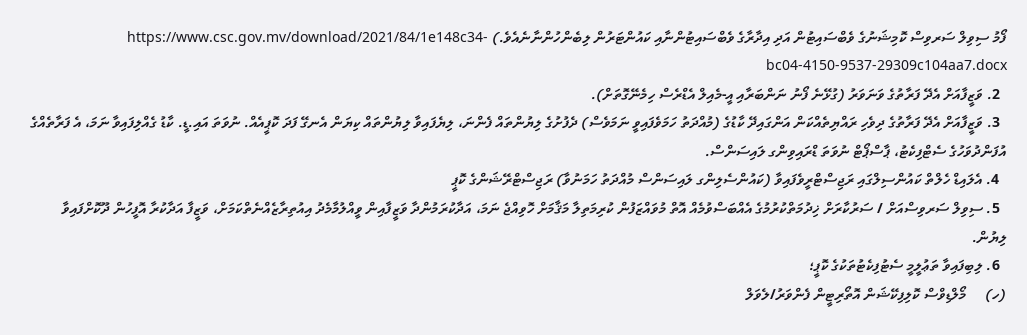ފޯމު ސިވިލް ސަރވިސް ކޮމިޝަނުގެ ވެބްސައިޓުން އަދި އިދާރާގެ ވެބްސައިޓުންނާއި ކައުންޓަރުން ލިބެންހުންނާނެއެވެ.) https://www.csc.gov.mv/download/2021/84/1e148c34-bc04-4150-9537-29309c104aa7.docx
  2. ވަޒީފާއަށް އެދޭ ފަރާތުގެ ވަނަވަރު (ގުޅޭނެ ފޯނު ނަންބަރާއި އީ-މެއިލް އެޑްރެސް ހިމެނޭގޮތަށް).
  3. ވަޒީފާއަށް އެދޭ ފަރާތުގެ ދިވެހި ރައްޔިތެއްކަން އަންގައިދޭ ކާޑުގެ (މުއްދަތު ހަމަވެފައިވީ ނަމަވެސް) ދެފުށުގެ ލިޔުންތައް ފެންނަ، ލިޔެފައިވާ ލިޔުންތައް ކިޔަން އެނގޭ ފަދަ ކޮޕީއެއް. ނުވަތަ އައި.ޑީ. ކާޑު ގެއްލިފައިވާ ނަމަ، އެ ފަރާތެއްގެ އުފަންދުވަހުގެ ސެޓްފިކެޓު، ޕާސްޕޯޓް ނުވަތަ ޑްރައިވިންގ ލައިސަންސް.
  4. އެލައިޑް ހެލްތް ކައުންސިލްގައި ރަޖިސްޓްރީވެފައިވާ (ކައުންސެލިންގ ލައިސަންސް މުއްދަތު ހަމަނުވާ) ރަޖިސްޓްރޭޝަންގެ ކޮޕީ
  5. ސިވިލް ސަރވިސްއަށް / ސަރުކާރަށް ޚިދުމަތްކުރުމުގެ އެއްބަސްވުމެއް އޮތް މުވައްޒަފުން ކުރިމަތިލާ މަޤާމަށް ހޮވިއްޖެ ނަމަ، އަދާކުރަމުންދާ ވަޒީފާއިން ވީއްލުމާމެދު އިއުތިރާޒެއްނެތްކަމަށް، ވަޒީފާ އަދާކުރާ އޮފީހުން ދޫކޮށްފައިވާ ލިޔުން.
  6. ލިބިފައިވާ ތަޢުލީމީ ސެޓުފިކެޓުތަކުގެ ކޮޕީ؛
(ހ)     މޯލްޑިވްސް ކޮލިފިކޭޝަން އޮތޯރިޓީން ފެންވަރު/ލެވަލް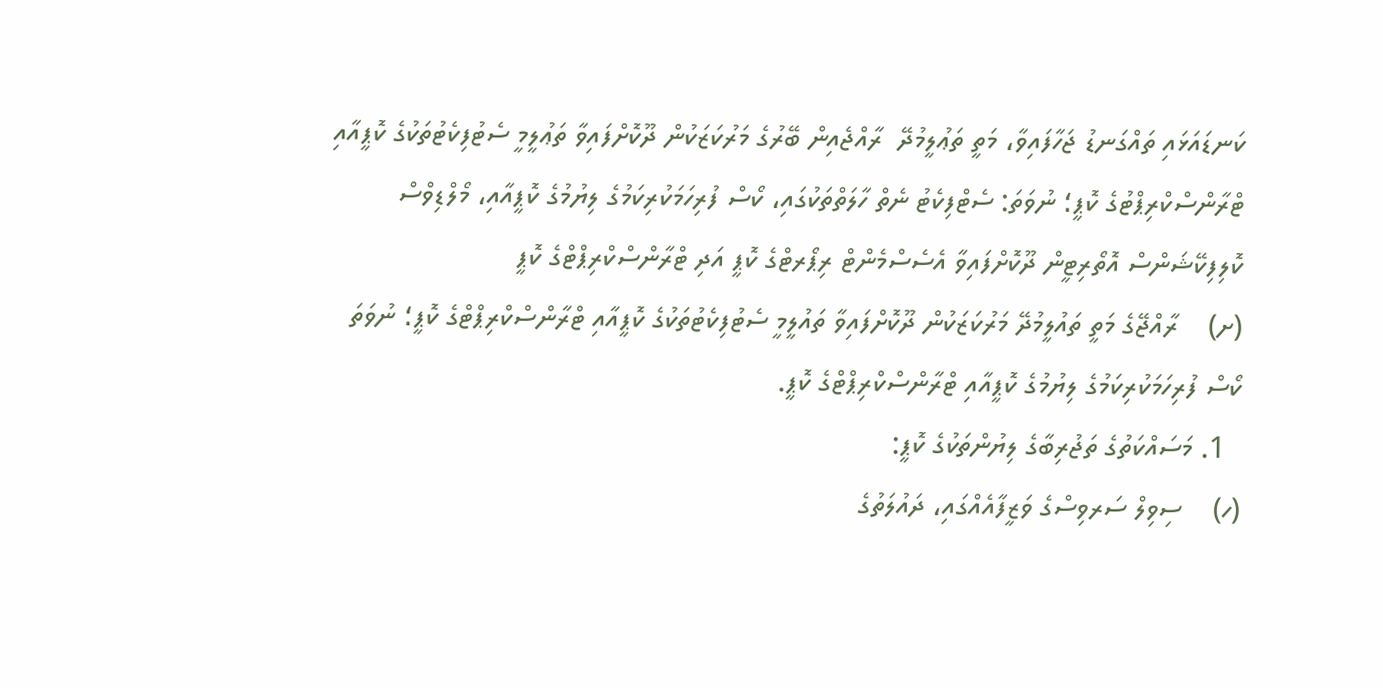ކަނޑައަޅައި ތައްގަނޑު ޖަހާފައިވާ، މަތީ ތަޢުލީމުދޭ  ރާއްޖެއިން ބޭރުގެ މަރުކަޒަކުން ދޫކޮށްފައިވާ ތަޢުލީމީ ސެޓުފިކެޓުތަކުގެ ކޮޕީއާއި ޓްރާންސްކްރިޕްޓުގެ ކޮޕީ؛ ނުވަތަ: ސެޓްފިކެޓު ނެތް ހާލަތްތަކުގައި، ކޯސް ފުރިހަމަކުރިކަމުގެ ލިޔުމުގެ ކޮޕީއާއި، މޯލްޑިވްސް ކޮލިފިކޭޝަންސް އޮތޯރިޓީން ދޫކޮށްފައިވާ އެސެސްމެންޓް ރިޕޯރޓްގެ ކޮޕީ އަދި ޓްރާންސްކްރިޕްޓްގެ ކޮޕީ
(ށ)    ރާއްޖޭގެ މަތީ ތައުލީމުދޭ މަރުކަޒަކުން ދޫކޮށްފައިވާ ތައުލީމީ ސެޓުފިކެޓުތަކުގެ ކޮޕީއާއި ޓްރާންސްކްރިޕްޓްގެ ކޮޕީ؛ ނުވަތަ ކޯސް ފުރިހަމަކުރިކަމުގެ ލިޔުމުގެ ކޮޕީއާއި ޓްރާންސްކްރިޕްޓްގެ ކޮޕީ.
  1. މަސައްކަތުގެ ތަޖުރިބާގެ ލިޔުންތަކުގެ ކޮޕީ:
(ހ)    ސިވިލް ސަރވިސްގެ ވަޒީފާއެއްގައި، ދައުލަތުގެ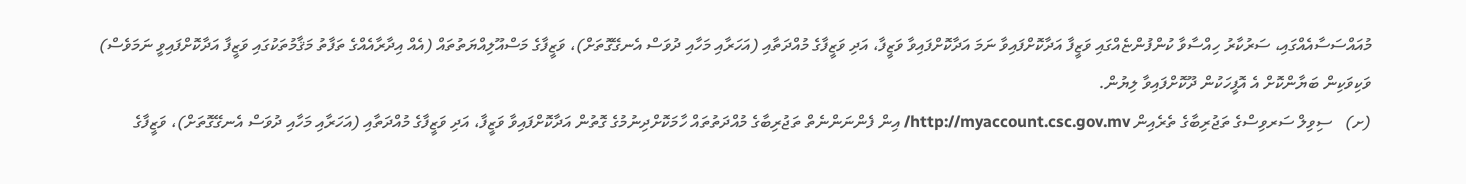މުއައްސަސާއެއްގައި، ސަރުކާރު ހިއްސާވާ ކުންފުންޏެއްގައި ވަޒީފާ އަދާކޮށްފައިވާ ނަމަ އަދާކޮށްފައިވާ ވަޒީފާ، އަދި ވަޒީފާގެ މުއްދަތާއި (އަހަރާއި މަހާއި ދުވަސް އެނގޭގޮތަށް)، ވަޒީފާގެ މަސްއޫލިއްޔަތުތައް (އެއް އިދާރާއެއްގެ ތަފާތު މަޤާމުތަކުގައި ވަޒީފާ އަދާކޮށްފައިވީ ނަމަވެސް) ވަކިވަކިން ބަޔާންކޮށް އެ އޮފީހަކުން ދޫކޮށްފައިވާ ލިޔުން.
(ށ)   ސިވިލް ސަރވިސްގެ ތަޖުރިބާގެ ތެރެއިން http://myaccount.csc.gov.mv/ އިން ފެންނަންނެތް ތަޖުރިބާގެ މުއްދަތުތައް ހާމަކޮށްދިނުމުގެ ގޮތުން އަދާކޮށްފައިވާ ވަޒީފާ، އަދި ވަޒީފާގެ މުއްދަތާއި (އަހަރާއި މަހާއި ދުވަސް އެނގޭގޮތަށް)، ވަޒީފާގެ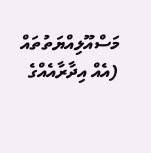މަސްއޫލިއްޔަތުތައް (އެއް އިދާރާއެއްގެ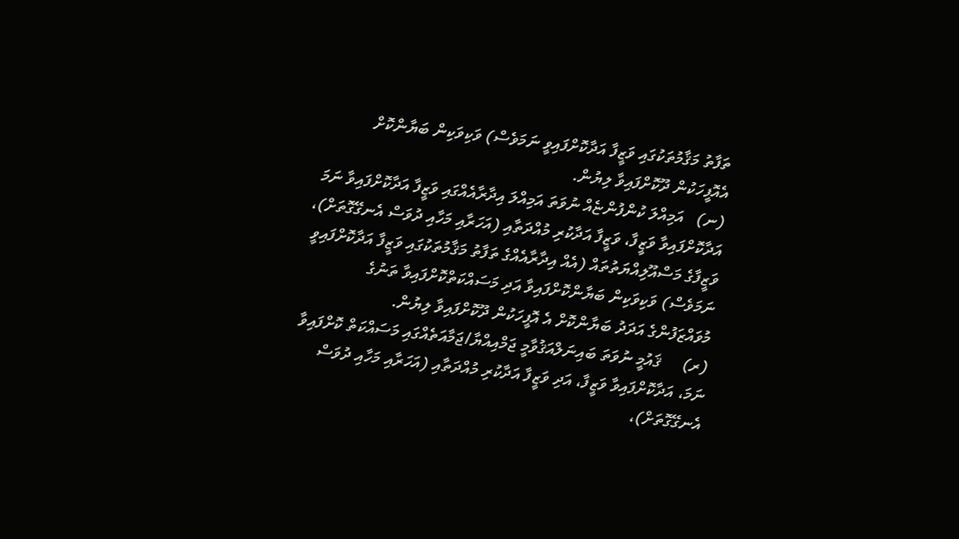ތަފާތު މަޤާމުތަކުގައި ވަޒީފާ އަދާކޮށްފައިވީ ނަމަވެސް) ވަކިވަކިން ބަޔާންކޮށް އެއޮފީހަކުން ދޫކޮށްފައިވާ ލިޔުން.
(ނ)   އަމިއްލަ ކުންފުންޏެއް ނުވަތަ އަމިއްލަ އިދާރާއެއްގައި ވަޒީފާ އަދާކޮށްފައިވާ ނަމަ އަދާކޮށްފައިވާ ވަޒީފާ، ވަޒީފާ އަދާކުރި މުއްދަތާއި (އަހަރާއި މަހާއި ދުވަސް އެނގޭގޮތަށް)، ވަޒީފާގެ މަސްއޫލިއްޔަތުތައް (އެއް އިދާރާއެއްގެ ތަފާތު މަޤާމުތަކުގައި ވަޒީފާ އަދާކޮށްފައިވީ ނަމަވެސް) ވަކިވަކިން ބަޔާންކޮށްފައިވާ އަދި މަސައްކަތްކޮށްފައިވާ ތަނުގެ މުވައްޒަފުންގެ އަދަދު ބަޔާންކޮށް އެ އޮފީހަކުން ދޫކޮށްފައިވާ ލިޔުން.
(ރ)     ޤައުމީ ނުވަތަ ބައިނަލްއަޤުވާމީ ޖަމްއިއްޔާ/ޖަމާއަތެއްގައި މަސައްކަތް ކޮށްފައިވާ ނަމަ، އަދާކޮށްފައިވާ ވަޒީފާ، އަދި ވަޒީފާ އަދާކުރި މުއްދަތާއި (އަހަރާއި މަހާއި ދުވަސް އެނގޭގޮތަށް)،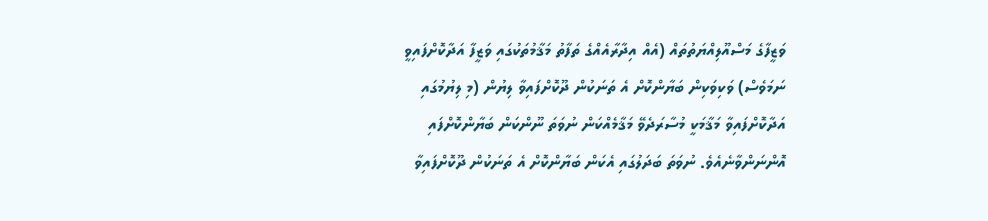ވަޒީފާގެ މަސްއޫލިއްޔަތުތައް (އެއް އިދާރާއެއްގެ ތަފާތު މަޤާމުތަކުގައި ވަޒީފާ އަދާކޮށްފައިވީ ނަމަވެސް) ވަކިވަކިން ބަޔާންކޮށް އެ ތަނަކުން ދޫކޮށްފައިވާ ލިޔުން (މި ލިޔުމުގައި އަދާކޮށްފައިވާ މަޤާމަކީ މުސާރަދެވޭ މަޤާމެއްކަން ނުވަތަ ނޫންކަން ބަޔާންކޮށްފައި އޮންނަންވާނެއެވެ. ނުވަތަ ބަދަލުގައި އެކަން ބަޔާންކޮށް އެ ތަނަކުން ދޫކޮށްފައިވާ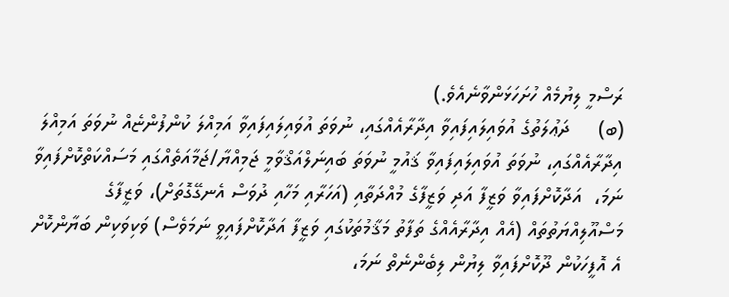ރަސްމީ ލިޔުމެއް ހުށަހަޅަންވާނެއެވެ.)
(ބ)     ދަޢުލަތުގެ އުވައިލައިފައިވާ އިދާރާއެއްގައި، ނުވަތަ އުވައިލައިފައިވާ އަމިއްލަ ކުންފުންޏެއް ނުވަތަ އަމިއްލަ އިދާރާއެއްގައި، ނުވަތަ އުވައިލައިފައިވާ ޤައުމީ ނުވަތަ ބައިނަލްއަޤްވާމީ ޖަމިއްޔާ/ޖަމާއަތެއްގައި މަސައްކަތްކޮށްފައިވާ ނަމަ،  އަދާކޮށްފައިވާ ވަޒީފާ އަދި ވަޒީފާގެ މުއްދަތާއި (އަހަރާއި މަހާއި ދުވަސް އެނގޭގޮތަށް)، ވަޒީފާގެ މަސްއޫލިއްޔަތުތައް (އެއް އިދާރާއެއްގެ ތަފާތު މަޤާމުތަކުގައި ވަޒީފާ އަދާކޮށްފައިވީ ނަމަވެސް) ވަކިވަކިން ބަޔާންކޮށް އެ އޮފީހަކުން ދޫކޮށްފައިވާ ލިޔުން ލިބެންނެތް ނަމަ،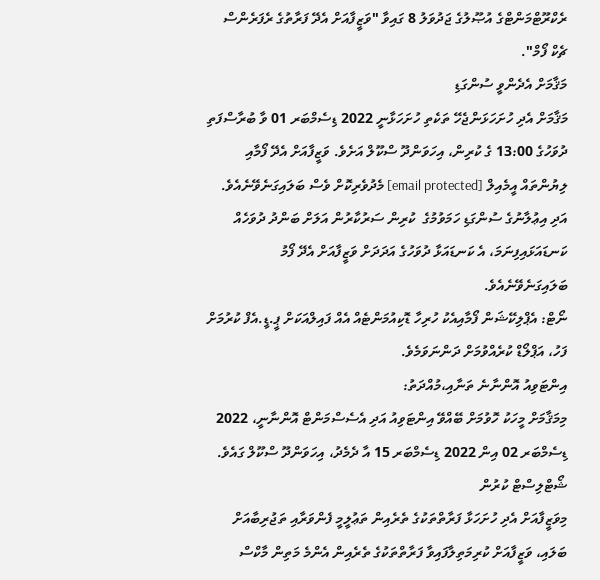ރެކްރޫޓްމަންޓްގެ އުޞޫލުގެ ޖަދުވަލު 8 ގައިވާ "ވަޒީފާއަށް އެދޭ ފަރާތުގެ ރެފަރެންސް ޗެކް ފޯމް".
މަޤާމަށް އެދެންވީ ސުންގަޑި
މަޤާމަށް އެދި ހުށަހަޅަންޖެހޭ ތަކެތި ހުށަހަޅާނީ 2022 ޑިސެމްބަރ 01 ވާ ބުރާސްފަތި ދުވަހުގެ 13:00 ގެ ކުރިން، އިހަވަންދޫ ސްކޫލް އަށެވެ. ވަޒީފާއަށް އެދޭ ފޯމާއި ލިޔުންތައް އީމެއިލް [email protected] މެދުވެރިކޮށް ވެސް ބަލައިގަނެވޭނެއެވެ. އަދި އިޢުލާނުގެ ސުންގަޑި ހަމަވުމުގެ  ކުރިން ސަރުކާރުން އަލަށް ބަންދު ދުވަހެއް ކަނޑައަޅައިފިނަމަ، އެ ކަނޑައަޅާ ދުވަހުގެ އަދަދަށް ވަޒީފާއަށް އެދޭ ފޯމު ބަލައިގަނެވޭނެއެވެ.
ނޯޓް: އެޕްލިކޭޝަން ފޯމާއިއެކު ހުރިހާ ޑޮކިއުމަންޓެއް އެއް ފައިލްއަކަށް ޕީ.ޑީ.އެފް ކުރުމަށް ފަހު، އަޕްލޯޑް ކުރެއްވުމަށް ދަންނަވަމެވެ.
އިންޓަވިއު އޮންނާނެ ތަނާއި،މުއްދަތު:
މިމަޤާމަށް މީހަކު ހޮވުމަށް ބޭއްވޭ އިންޓަވިއު އަދި އެސެސްމަންޓް އޮންނާނީ، 2022 ޑިސެމްބަރ 02 އިން 2022 ޑިސެމްބަރ 15 އާ ދެމެދު، އިހަވަންދޫ ސްކޫލް ގައެވެ.
ޝޯޓްލިސްޓް ކުރުން
މިވަޒީފާއަށް އެދި ހުށަހަޅާ ފަރާތްތަކުގެ ތެރެއިން ތަޢުލީމީ ފެންވަރާއި ތަޖުރިބާއަށް ބަލައި، ވަޒީފާއަށް ކުރިމަތިލާފައިވާ ފަރާތްތަކުގެ ތެރެއިން އެންމެ މަތިން މާކްސް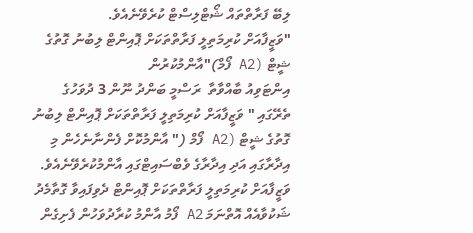ލިބޭ ފަރާތްތައް ޝޯޓްލިސްޓް ކުރެވޭނެއެވެ.
"ވަޒީފާއަށް ކުރިމަތިލީ ފަރާތްތަކަށް ޕޮއިންޓް ލިބުނު ގޮތުގެ ޝީޓް (A2 ފޯމް)"އާންމުކުރުން
އިންޓަވިއު ބާއްވާތާ  ރަސްމީ ބަންދު ނޫން 3 ދުވަހުގެ ތެރޭގައި " ވަޒީފާއަށް ކުރިމަތިލީ ފަރާތްތަކަށް ޕޮއިންޓް ލިބުނު ގޮތުގެ ޝީޓް (A2 ފޯމް (" އާންމުކޮށް ފެންނާނެހެން މި އިދާރާގައި އަދި އިދާރާގެ ވެބްސައިޓްގައި އާންމުކުރެވޭނެއެވެ. ވަޒީފާއަށް ކުރިމަތިލީ ފަރާތްތަކަށް ޕޮއިންޓް ދެވިފައިވާ ގޮތާމެދު ޝަކުވާއެއް އޮތްނަމަ A2 ފޯމު އާންމު ކުރާދުވަހުން ފެށިގެން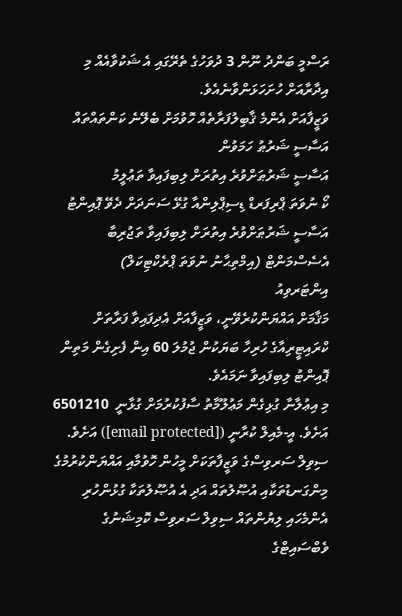ރަސްމީ ބަންދު ނޫން 3 ދުވަހުގެ ތެރޭގައި އެ ޝަކުވާއެއް މި އިދާރާއަށް ހުށަހަޅަންވާނެއެވެ.
ވަޒީފާއަށް އެންމެ ޤާބިލުފަރާތެއް ހޮވުމަށް ބެލޭނެ ކަންތައްތައް
އަސާސީ ޝަރުޠު ހަމަވުން
އަސާސީ ޝަރުޠަށްވުރެ އިތުރަށް ލިބިފައިވާ ތަޢުލީމު
ކޯ ނުވަތަ ޕްރިފަރޑް ޑިސިޕްލިންއާ ގުޅޭ ސަނަދަށް ދެވޭ ޕޮއިންޓު
އަސާސީ ޝަރުޠަށްވުރެ އިތުރަށް ލިބިފައިވާ ތަޖުރިބާ
އެސެސްމަންޓް (އިމްތިޙާނު ނުވަތަ ޕްރެކްޓިކަލް)
އިންޓަރވިއު
މަޤާމަށް އައްޔަންކުރެވޭނީ، ވަޒީފާއަށް އެދިފައިވާ ފަރާތަށް ކްރައިޓީރިއާގެ ހުރިހާ ބަޔަކުން ޖުމުލަ 60 އިން ފެށިގެން މަތިން ޕޮއިންޓު ލިބިފައިވާ ނަމައެވެ.
މި އިޢުލާނާ ގުޅިގެން މަޢުލޫމާތު ސާފުކުރުމަށް ގުޅާނީ  6501210   އަށެވެ. އީ-މެއިލް ކުރާނީ ([email protected]) އަށެވެ.
ސިވިލް ސަރވިސްގެ ވަޒީފާތަކަށް މީހުން ހޮވުމާއި އައްޔަންކުރުމުގެ މިންގަނޑުތަކާއި އުޞޫލުތައް އަދި އެ އުޞޫލުތަކާ ގުޅުންހުރި އެންމެހައި ލިޔުންތައް ސިވިލް ސަރވިސް ކޮމިޝަނުގެ ވެބްސައިޓްގެ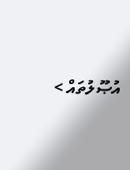އުޞޫލުތައް >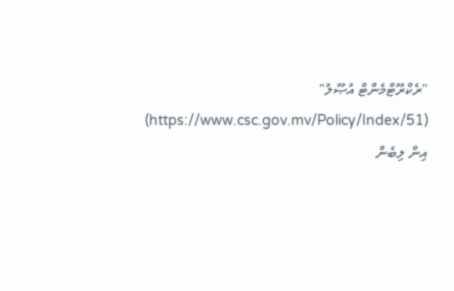"ރެކްރޫޓްމެންޓް އުޞޫލު" (https://www.csc.gov.mv/Policy/Index/51) އިން ލިބެން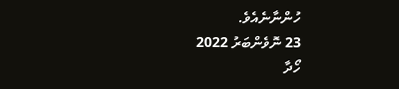ހުންނާނެއެވެ.
23 ނޮވެންބަރު 2022
ހޯދާ